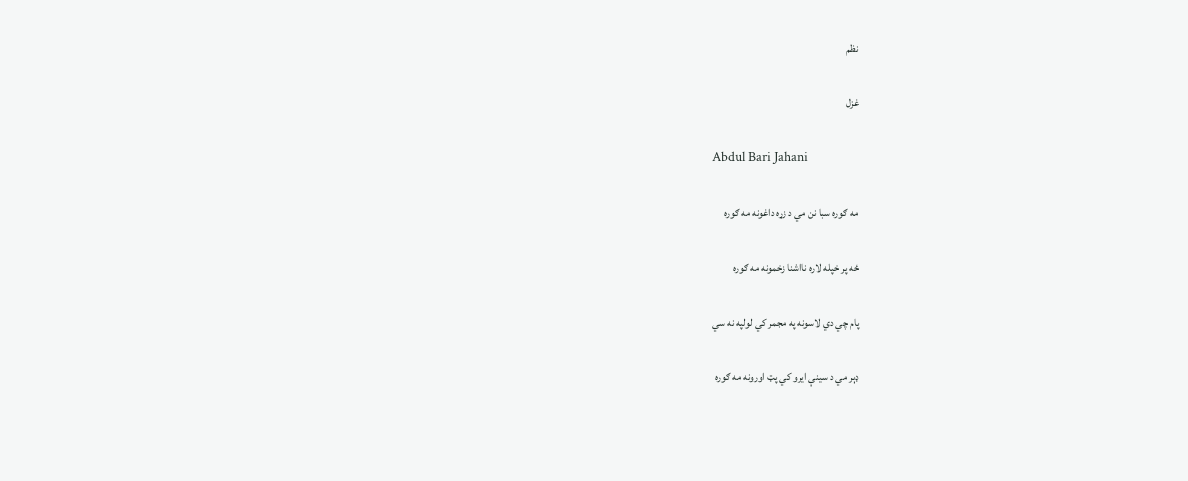نظم

غزل

Abdul Bari Jahani

مه ګوره سبا نن مي د زړه داغونه مه ګوره

ځه پر خپله لاره نااشنا زخمونه مه ګوره

پام چي دي لاسونه په مجمر کي لولپه نه سي

ډېر مي د سينې ايرو کي پټ اورونه مه ګوره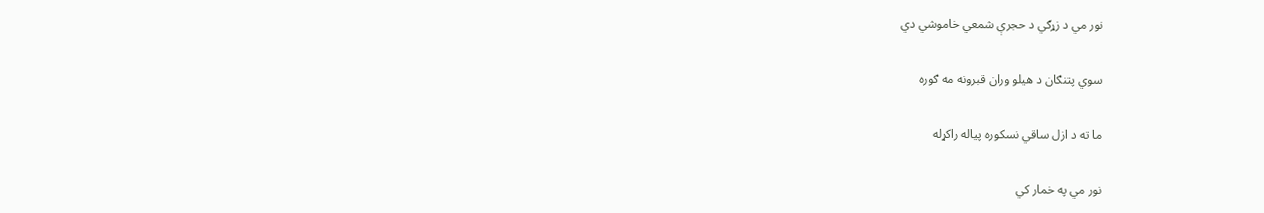نور مي د زړګي د حجرې شمعي خاموشي دي

سوي پتنګان د هيلو وران قبرونه مه ګوره

ما ته د ازل ساقي نسکوره پياله راکړله

نور مي په خمار کي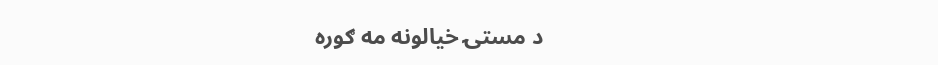د مستۍ خيالونه مه ګوره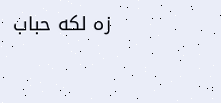زه لکه حباب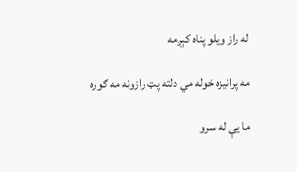له راز ويلو پناه کېږمه

مه پرانيزه خوله مي دلته پټ رازونه مه ګوره

ما يې له سرو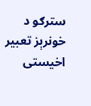سترګو د خونرېز تعبير اخيستى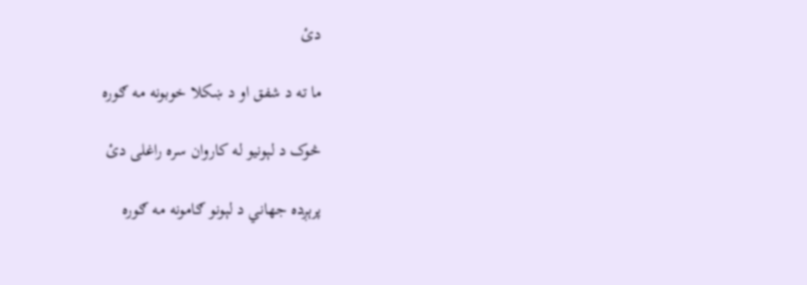دئ

ما ته د شفق او د ښکلا خوبونه مه ګوره

څوک د لېونيو له کاروان سره راغلى دئ

پرېږده جهاني د لېونو ګامونه مه ګوره